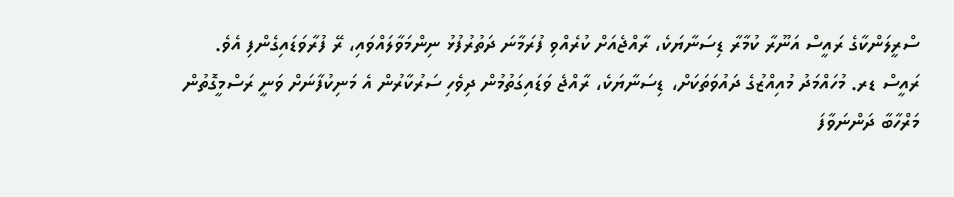ސްރީލަންކާގެ ރައީސް އަނޫރާ ކުމާރާ ޑިސަނާޔަކެ، ރާއްޖެއަށް ކުރެއްވި ފުރަމާނަ ދަތުރުފުޅު ނިންމަވާލައްވައި، ރޭ ފުރާވަޑައިގެންފި އެވެ.
ރައީސް ޑރ. މުހައްމަދު މުއިއްޒުގެ ދައުވަތަކަށް، ޑިސަނާޔަކެ، ރާއްޖެ ވަޑައިގަތުމުން ދިވެހި ސަރުކާރުން އެ މަނިކުފާނަށް ވަނީ ރަސްމީގޮތުން މަރްހާބާ ދަންނަވާފަ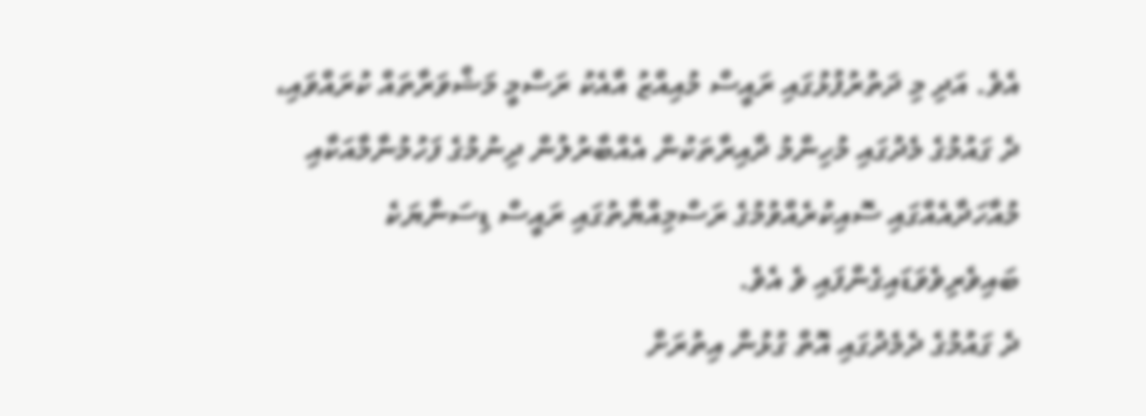އެވެ. އަދި މި ދަތުރުފުޅުގައި ރައީސް މުއިއްޒު އާއެކު ރަސްމީ މަޝްވަރާތައް ކުރައްވައި، ދެ ގައުމުގެ މެދުގައި މުހިންމު ދާއިރާތަކުން އެއްބާރުލުން ދިނުމުގެ ފަހުމުނާމާއަކާއި މުއާހަދާއެއްގައި ސޮއިކުރެއްވުމުގެ ރަސްމިއްޔާތުގައި ރައީސް ޑިސަނާޔަކެ ބައިވެރިވެވަޑައިގެންފައި ވެ އެވެ.
ދެ ގައުމުގެ ދެމެދުގައި އޮތް ގުޅުން އިތުރަށް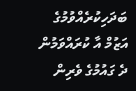ބަދަހިކުރެއްވުމުގެ އަޒުމް އާ ކުރައްވަމުން ދެ ގައުމުގެ ވެރިން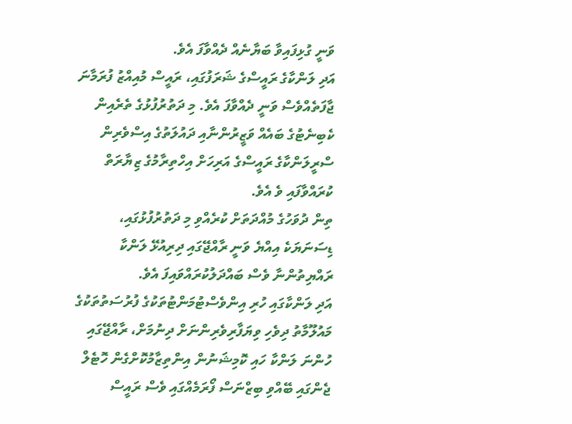ވަނީ ގުޅިފައިވާ ބަޔާނެއް ދެއްވާފަ އެވެ.
އަދި ލަންކާގެ ރައީސްގެ ޝަރަފުގައި، ރައީސް މުއިއްޒު ފުރަމާނަ ޖާފަތެއްވެސް ވަނީ ދެއްވާފަ އެވެ. މި ދަތުރުފުޅުގެ ތެރެއިން ކެބިނެޓުގެ ބައެއް ވަޒީރުންނާއި ދައުލަތުގެ އިސްވެރިން ސްރީލަންކާގެ ރައީސްގެ އަރިހަށް އިހްތިރާމުގެ ޒިޔާރަތް ކުރައްވާފައި ވެ އެވެ.
ތިން ދުވަހުގެ މުއްދަތަށް ކުރެއްވި މި ދަތުރުފުޅުގައި، ޑިސަނަޔަކެ އިއްޔެ ވަނީ ރާއްޖޭގައި ދިރިއުޅޭ ލަންކާ ރައްޔިތުންނާ ވެސް ބައްދަލުކުރައްވައިފަ އެވެ.
އަދި ލަންކާގައި ހުރި އިންވެސްޓުމަންޓުތަކުގެ ފުރުސަތުތަކުގެ މައުލޫމާތު ދިވެހި ވިޔަފާރިވެރިންނަށް ދިނުމަށް، ރާއްޖޭގައި ހުންނަ ލަންކާ ހައި ކޮމިޝަނުން އިންތިޒާމުކޮށްގެން ހޮޓެލް ޖެންގައި ބޭއްވި ބިޒްނަސް ފޯރަމެއްގައި ވެސް ރައީސް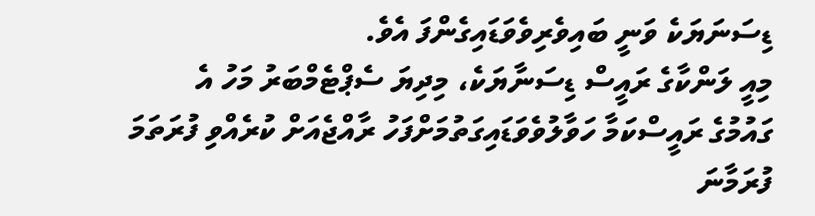ޑިސަނަޔަކެ ވަނީ ބައިވެރިވެވަޑައިގެންފަ އެވެ.
މިއީ ލަންކާގެ ރައީސް ޑިސަނާޔަކެ، މިދިޔަ ސެޕްޓެމްބަރު މަހު އެ ގައުމުގެ ރައީސްކަމާ ހަވާލުވެވަޑައިގަތުމަށްފަހު ރާއްޖެއަށް ކުރެއްވި ފުރަތަމަ ފުރަމާނަ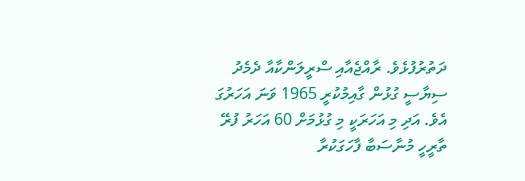ދަތުރުފުޅެވެ. ރާއްޖެއާއި ސްރީލަންކާއާ ދެމެދު ސިޔާސީ ގުޅުން ގާއިމުކުރީ 1965 ވަނަ އަހަރުގަ އެވެ. އަދި މި އަހަރަކީ މި ގުޅުމަށް 60 އަހަރު ފުރޭ ތާރީހީ މުނާސަބާ ފާހަގަކުރާ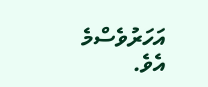އަހަރުވެސްމެ އެވެ.